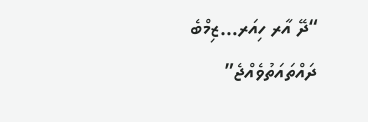“ދޭ އާރ ހިއަރ…ޒިމްބެ ދައްތައަތުވެއްޖެ”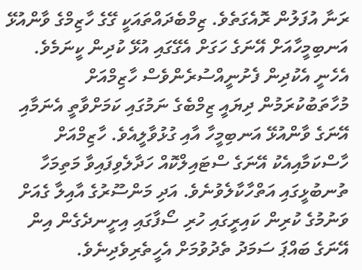ރަނާ އުފަލުން ރޮއެގަތެވެ. ޒިމްބެދައްތައަކީ ގޭގެ ހާޒިމްގެ ވާންއުޅޭ އަނބިމީހާއަށް އޭނަގެ ހަގަށް އެގޭގައި އުޅޭ ކުދިން ކީނަމެވެ. އެހެނީ އެކުދިން ފެށުނީއްސުރެންވެސް ހާޒިމްއަށް މުހާތަބުކުރަމުން ދިޔައީ ޒިމްބެގެ ނަމުގައި ކަމަށްވާތީ އެނަމާއި އޭނަގެ ވާންއުޅޭ އަނބިމީހާ އާއި ގުޅުވާލީއެވެ. ހާޒިމްއަށް ހާސްކަމާއިއެކު އޭނަގެ ސްޓައިލްކޮއް ހަދާލެވިފައިވާ މަތިމަހާ ތުނބުޅީގައި އަތްހާކާލެވުނެވެ. އަދި މަންސޫރުގެ އާއިލާ ގެއަށް ވަނުމުގެ ކުރިން ކައިރީގައި ހުރި ސޯފާގައި އިށީނދެގެން އިން އޭނަގެ ބައްޕަ ސަމަދު ތެދުވުމަށް އެހީތެރިވެދިނެވެ.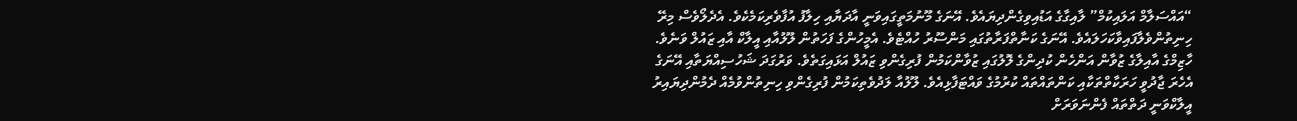“އައްސަލާމް އަލައިކުމް” ލާއިގާގެ އަޑުއިވިގެންދިޔައެވެ. އޭނަގެ މޫނުމަތީގައިވަނީ އާދަޔާއި ހިލާފު އުފާވެރިކަމެކެވެ. އެދެލޯވެސް މިރޭ ހިނިތުންވެލާފައިވާކަހަލައެވެ. އޭނަގެ ކަނާތްފަރާތުގައި މަންސޫރު ހުއްޓެވެ. އެމީހުންގެ ފަހަތުން ލޫލުއާއި އީލާކް އާއި ޒައުލް ވަނެވެ. ހާޒިމްގެ އާއިލާގެ ޒުވާން އަންހެން ކުދިންގެ ލޮލުގައި ޒުވާންކަމުން ފުރިގެންވި ޒައުލް އަޅައިގަތެވެ. ވަރުގަދަ ޝަހުސިއްޔަތާއި އޭނަގެ އެހެރަ ޖާދުވީ ހަރަކާތްތަކާއި ކަންތައްތައް ކުރުމުގެ ވައްޓަފާޅިއެވެ. ލޫލުއާ ލަދުވެތިކަމުން ފުރިގެންވި ހިނިތުންވުމެއް ދެމުންދިޔައިރު އީލާކްވަނީ ދަތްތައް ފެންނަވަރަށް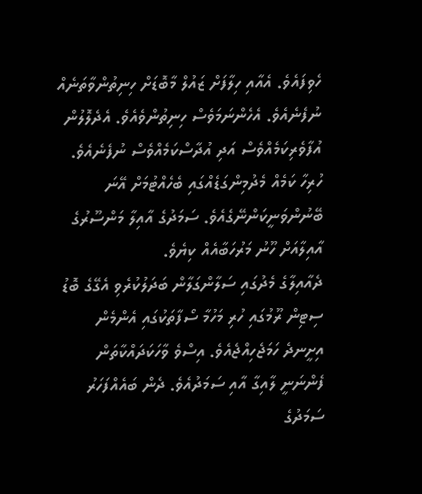ހެވިފައެވެ. އެއާއި ހިލާފަށް ޒައުލް މާބޮޑަށް ހިނިތުންވާތަނެއް ނުފެނެއެވެ. އެހެންނަމަވެސް ހިނިތުންވެއެވެ. އެދެލޮލުން އުފާވެރިކަމެއްވެސް އަދި އުދާސްކަމެއްވެސް ނުފެނެއެވެ. ހުރިހާ ކަމެއް މެދުމިންގަޑެއްގައި ބެހެއްޓުމަށް އޭނަ ބޭނުންވަނީކަންނޭގެއެވެ. ސަމަދުގެ އާއިލާ މަންސޫރުގެ އާއިލާއަށް ހޫނު މަރުހަބާއެއް ކިޔެވެ.
ދެއާއިލާގެ މެދުގައި ސަލާންގަލާން ބަދަލުކުރެވި އެގޭގެ ބޮޑު ސިޓިން ރޫމުގައި ހުރި މަހުމާ ސޯފާތަކުގައި އެންމެން އިށީނދެ ހަމަޖެހިއްޖެއެވެ. އިސްވެ ވާހަކަދައްކާތަން ފެންނަނީ ލާއިގާ އާއި ސަމަދުއެވެ. ދެން ބައެއްފަހަރު ސަމަދުގެ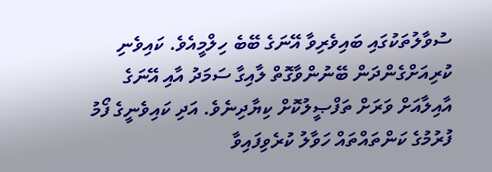ސުވާލުތަކުގައި ބައިވެރިވާ އޭނަގެ ބޭބެ ހިލްމީއެވެ. ކައިވެނި ކުރިއަށްގެންދަން ބޭނުންވާގޮތް ލާއިގާ ސަމަދު އާއި އޭނަގެ އާއިލާއަށް ވަރަށް ތަފްޞީލުކޮށް ކިޔާދިނެވެ. އަދި ކައިވެނީގެ ފޯމު ފުރުމުގެ ކަންތައްތައް ހަވާލު ކުރެވިފައިވާ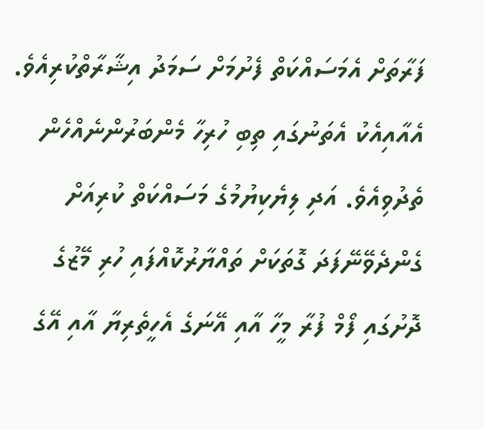ފަރާތަށް އެމަސައްކަތް ފެށުމަށް ސަމަދު އިޝާރާތްކުރިއެވެ. އެއާއިއެކު އެތަނުގައި ތިބި ހުރިހާ މެންބަރުންނެއްހެން ތެދުވިއެވެ. އަދި ލިޔެކިޔުމުގެ މަސައްކަތް ކުރިއަށް ގެންދެވޭނޭފަދަ ގޮތަކަށް ތައްޔާރުކޮއްފައި ހުރި މޭޒުގެ ދޮށުގައި ފޯމް ފުރާ މީހާ އާއި އޭނަގެ އެހީތެރިޔާ އާއި އޭގެ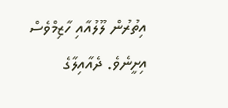އިތުރުން ލޫލުއާއި ހާޒިމްވެސް އިށީނެވެ. ދެއާއިލާގެ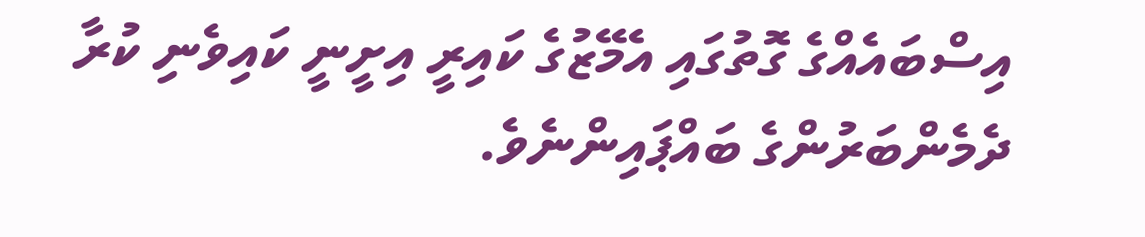އިސްބައެއްގެ ގޮތުގައި އެމޭޒުގެ ކައިރީ އިށީނީ ކައިވެނި ކުރާ ދެމެންބަރުންގެ ބައްޕައިންނެވެ.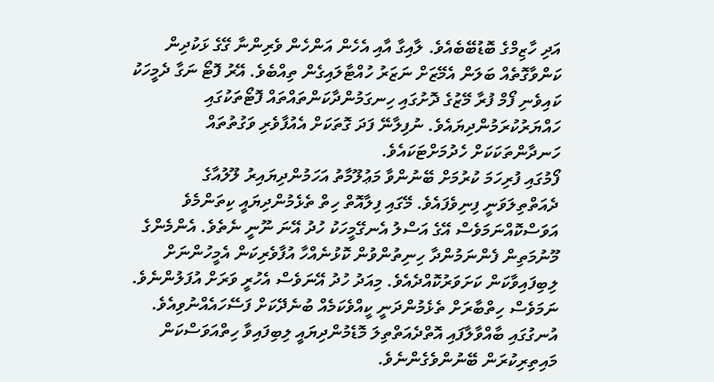އަދި ހާޒިމްގެ ބޮޑުބޭބެއެވެ. ލާއިގާ އާއި އެހެން އަންހެން ވެރިންނާ ގޭގެ ޅަކުދިން ކަންވާގޮތެއް ބަލަން އެމޭޒަށް ނަޒަރު ހުއްޓާލައިގެން ތިއްބެވެ. އޭރު ފޮޓޯ ނަގާ ދެމީހަކު ކައިވެނި ފޯމް ފުރާ މޭޒުގެ ދޮށުގައި ހިނގަމުންދާކަންތައްތައް ފޮޓޯތަކުގައި ހައްޔަރުކުރަމުންދިޔައެވެ. ނުފިލާނޭ ފަދަ ގޮތަކަށް އެއުފާވެރި ވަގުތުތައް ހަނދާންތަކަކަށް ހެދުމަށްޓަކައެވެ.
ފޯމުގައި ފުރިހަމަ ކުރުމަށް ބޭނުންވާ މަޢުލޫމާތު އަހަމުންދިޔައިރު ލޫލުއާގެ ދެއަތްތިލަވަނީ ފިނިވެފައެވެ. މޭގައި ފިލާއޮތް ހިތް ތެޅެމުންދިޔައީ ކިތަންމެވެ އަވަސްކޮއްނަމަވެސް އޭގެ އަސްލު އެނގޭމީހަކު ހުދު އޭނަ ނޫނީ ނެތެވެ. އެންމެންގެ މޫނުމަތިން ފެންނަމުންދާ ހިނިތުންވުން ކޮޅުނެއްހާ އުފާވެރިކަން އެމީހުންނަށް ލިބިފައިވާކަން ކަށަވަރުކޮއްދެއެވެ. މިއަދު ހުދު އޭނަވެސް އެހުރީ ވަރަށް އުފަލުންނެވެ. ނަމަވެސް ހިތްބާރަށް ތެޅެމުންދަނީ ކީއްވެކަމެއް ބުނެދޭކަށް ފަސޭހައެއްނުވިއެވެ. އުނގުގައި ބާއްވާލާފައި އޮތްދެއަތްތިލަ މޮޑެމުންދިޔައީ ލިބިފައިވާ ހިތްއަވަސްކަން މައިތިރިކުރަން ބޭނުންވެގެންނެވެ.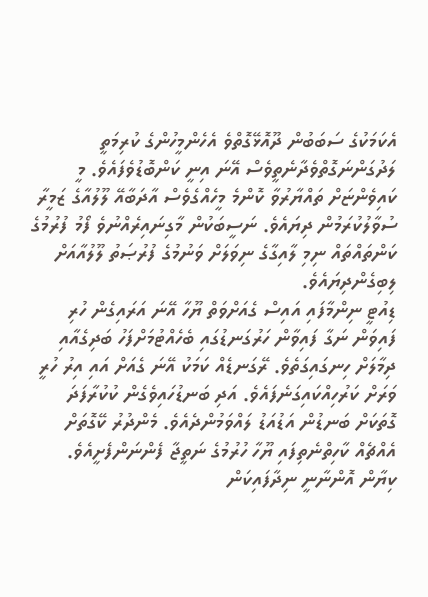އެކަމަކުގެ ސަބަބުން ދޫއޮޅޭގޮތްވެ އެހެންމީހުންގެ ކުރިމަތީ ލަދުގަންނަގޮތްވެދާނެތީވެސް އޭނަ އިނީ ކަންބޮޑުވެފައެވެ. މީ ކައިވެންޏަށް ތައްޔާރުވާ ކޮންމެ މީހެއްގެވެސް އާދަބާއޭ ލޫލުއާގެ ޒަމީރާ ސުވާލުކުރަމުން ދިޔައެވެ. ނަސީބަކުން މާގިނައިރެއްނުވެ ފޯމު ފުރުމުގެ ކަންތައްތައް ނިމި ލާއިގާގެ ނިވަލަށް ވަނުމުގެ ފުރުޞަތު ލޫލުއާއަށް ލިބިގެންދިޔައެވެ.
ޑިއުޓީ ނިންމާފައި އައިސް ގެއަށްވަތް ޔޫހާ އޭނަ އަރައިގެން ހުރި ފައިވަން ނަގާ ފައިވާން ހަރުގަނޑުގައި ބެހެއްޓުމަށްފަހު ބަދިގެއާއި ދިމާލަށް ހިނގައިގަތެވެ. ރޭގަނޑެއް ކަމަކު އޭނަ ގެއަށް އައި އިރު ހުރީ ވަރަށް ކަރުހިއްކައިގަނެފައެވެ. އަދި ބަނޑުހައިވެގެން ކުކުރާފަދަ ގޮތަކަށް ބަނޑުން އަޑުއަޑު ލައްވަމުންދެއެވެ. މެންދުރު ކޭގޮތަށް އެއްޗެއް ކާހިތްނެތިފައި ޔޫހާ ހުރުމުގެ ނަތީޖާ ފެންނަންފެށީއެވެ. ކިޔާން އޮންނާނީ ނިދާފައިކަން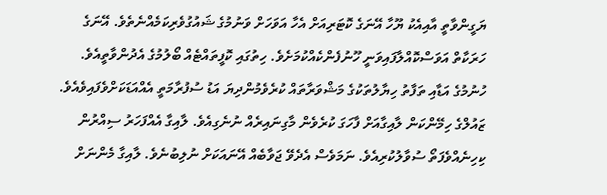ޔަގީންވާތީ އާއިއެކު ޔޫހާ އޭނަގެ ކޮޓަރިއަށް އެހާ އަވަހަށް ވަނުމުގެ ޝައުގުވެރިކަމެއްނެތެވެ. އޭނަގެ ހަރަކާތް އަވަސްކޮއްލާފައިވަނީ ހޫނުފެންކެއްކުމަށެވެ. ހިތުގައި ކޮފީތައްޓެއް ބޯލުމުގެ އެދުންވާތީއެވެ.
ހުނުމުގެ އަޑާއި ތަފާތު ހިޔާލުތަކުގެ މަޝްވަރާތައް ކުރެވެމުންދިޔަ އަޑު ސުފުރާމަތީ އެއްއަޑަކަށްވެފައިވެއެވެ. ޒައުލްގެ ހިމޭންކަން ލާއިގާއަށް ފާހަގަ ކުރެވެން މާގިނައިރެއް ނުނެގިއެވެ. ލާއިގާ އެއްފަހަރު ސިއްރުން ކިހިނެއްވެފަތޯ ސުވާލުކުރިއެވެ. ނަމަވެސް އެދެވޭ ޖަވާބެއް އޭނައަކަށް ނުލިބުނެވެ. ލާއިގާ މެންނަށް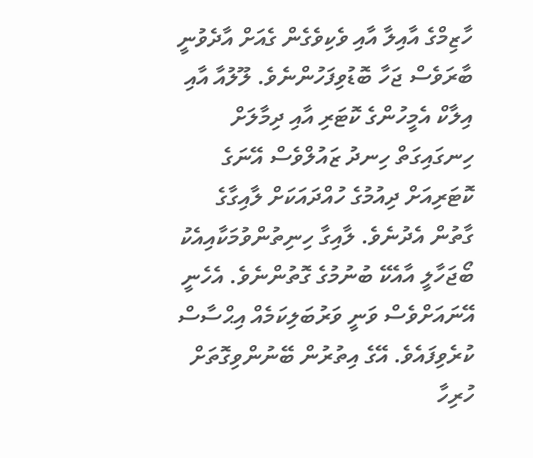ހާޒިމްގެ އާއިލާ އާއި ވެކިވެގެން ގެއަށް އާދެވުނީ ބާރަވެސް ޖަހާ ބޮޑުވިފަހުންނެވެ. ލޫލުއާ އާއި އިލާކް އެމީހުންގެ ކޮޓަރި އާއި ދިމާލަށް ހިނގައިގަތް ހިނދު ޒައުލްވެސް އޭނަގެ ކޮޓަރިއަށް ދިއުމުގެ ހުއްދައަކަށް ލާއިގާގެ ގާތުން އެދުނެވެ. ލާއިގާ ހިނިތުންވުމަކާއިއެކު ބޯޖަހާލީ އާއެކޭ ބުނުމުގެ ގޮތުންނެވެ. އެހެނީ އޭނައަށްވެސް ވަނީ ވަރުބަލިކަމެއް އިޙްސާސް ކުރެވިފައެވެ. އޭގެ އިތުރުން ބޭނުންވިގޮތަށް ހުރިހާ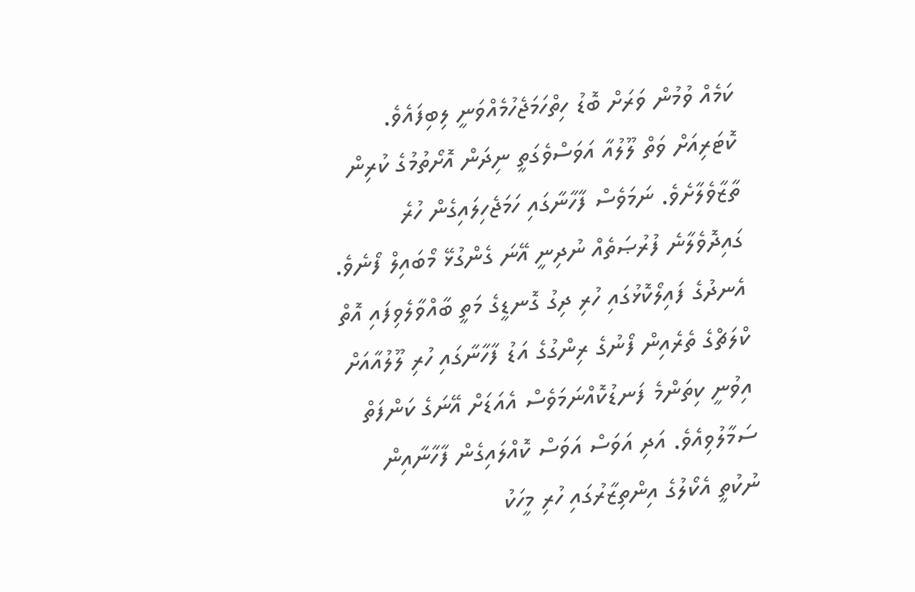ކަމެއް ވުމުން ވަރަށް ބޮޑު ހިތްހަމަޖެހުމެއްވަނީ ލިބިފައެވެ.
ކޮޓަރިއަށް ވަތް ލޫލުއާ އަވަސްވެގަތީ ނިދަން އޮށޯތުމުގެ ކުރިން ތާޒާވެލާށެވެ. ނަމަވެސް ފާހާނާގައި ހަމަޖެހިލައިގެން ހުރެ ގައިދޮވެލާނެ ފުރުޞަތެއް ނުދިނީ އޭނަ ގެންގުޅޭ މޯބައިލް ފޯނެވެ. އެނދުގެ ފައިލޯކޮޅުގައި ހުރި ދިގު ގޮނޑީގެ މަތީ ބާއްވާލެވިފައި އޮތް ކްލަޗްގެ ތެރެއިން ފޯނުގެ ރިންގުގެ އަޑު ފާހާނާގައި ހުރި ލޫލުއާއަށް އިވުނީ ކިތަންމެ ފަނޑުކޮއްނަމަވެސް އެއަޑަށް އޭނަގެ ކަންފަތް ސަމާލުވިއެވެ. އަދި އަވަސް އަވަސް ކޮއްލައިގެން ފާހާނާއިން ނުކުތީ އެކޯލުގެ އިންތިޒާރުގައި ހުރި މީހަކު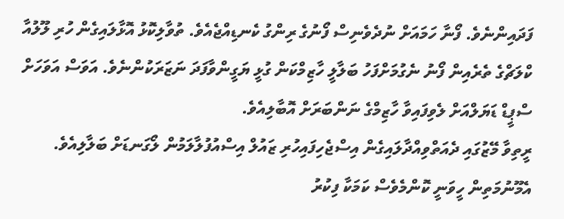ފަދައިންނެވެ. ފޯނާ ހަމައަށް ނުދެވެނިސް ފޯނުގެ ރިންގު ކެނޑިއްޖެއެވެ. ތުވާލިކޮޅު އޮޅާލައިގެން ހުރި ލޫލުއާ ކްލަޗްގެ ތެރެއިން ފޯނު ނެގުމަށްފަހު ބަލާލީ ހާޒިމްކަން ގުޅީ ޔަގީންވާފަދަ ނަޒަރަކުންނެވެ. އަވަސް އަވަހަށް ސްޕީޑް ޑަޔަލްއަށް ލެވިފައިވާ ހާޒިމްގެ ނަންބަރަށް އޮބާލިއެވެ.
ރީތިވާ މޭޒުގައި ދެއަތްވިއްދާލައިގެން އިސްޖެހިފައިހުރި ޒައުލް އިސްއުފުލާލަމުން ލޯގަނޑަށް ބަލާލިއެވެ. އެމޫނުމަތިން ހީވަނީ ކޮންމެވެސް ކަމަކާ ފިކުރު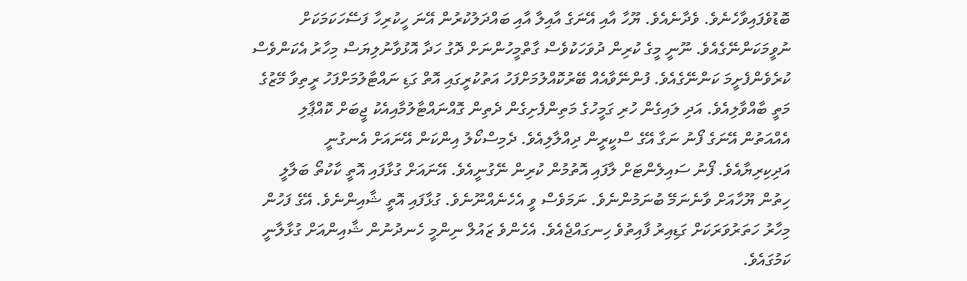ބޮޑުވެފައިވާހެނެވެ. ވެދާނެއެވެ. ޔޫހާ އާއި އޭނަގެ އާއިލާ އާއި ބައްދަލުކުރުން އޭނަ ހީކުރިހާ ފަސޭހަކަމަކަށް ނުވީމަކަންނޭގެއެވެ. ނޫނީ މީގެ ކުރިން ދުވަހަކުވެސް ގާތްމީހުންނަށް ދޮގު ހަދާ އޮޅުވާނުލިޔަސް މިހާރު އެކަންވެސް ކުރެވެންފެށީމަ ކަންނޭގެއެވެ. ފުންނޭވާއެއް ބޭރުކޮއްލުމަށްފަހު އަތުކުރީގައި އޮތް ގަޑި ނައްޓާލުމަށްފަހު ރީތިވާ މޭޒުގެ މަތީ ބާއްވާލިއެވެ. އަދި ލައިގެން ހުރި ގަމީހުގެ މަތިންފެށިގެން ދެތިން ގޮއްނައްޓާލުމާއިއެކު ޖީބަށް ކޮއްޕާލި އެއްއަތުން އޭނަގެ ފޯނު ނަގާ އޭގެ ސްކީރީން ދިއްލާލިއެވެ. ދެމިސްކޯލު އިންކަން އޭނައަށް އެނގުނީ އަދިކިރިޔާއެވެ. ފޯނު ސައިލެންޓަށް ލާފައި އޮތުމުން ކުރިން ނޭގުނީއެވެ. އޭނައަށް ގުޅާފައި އޮތީ ކާކުތޯ ބަލާލީ ހިތުން ޔޫހާއަށް ވާނެނަމޭ ބުނަމުންނެވެ. ނަމަވެސް ވީ އެހެނެއްނޫނެވެ. ގުޅާފައި އޮތީ ޝާއިންނެވެ. އޭގެ ފަހުން މިހާރު ހަތަރުވަރަކަށް ގަޑިއިރު ފާއިތުވެ ހިނގައްޖެއެވެ. އެހެންވެ ޒައުލް ނިންމީ ހެނދުނުން ޝާއިންއަށް ގުޅާލާނީ ކަމުގައެވެ.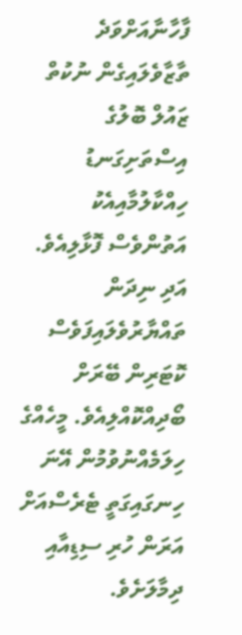ފާހާނާއަށްވަދެ ތާޒާވެލައިގެން ނުކުތް ޒައުލް ބޮލުގެ އިސްތަށިގަނޑު ހިއްކާލުމާއިއެކު އަތުންވެސް ފޮޅާލިއެވެ. އަދި ނިދަން ތައްޔާރުވެލައިފަވެސް ކޮޓަރިން ބޭރަށް ބޯދިއްކޮއްލިއެވެ. މީހެއްގެ ހިލަމެއްނުވުމުން އޭނަ ހިނގައިގަތީ ޓެރެސްއަށް އަރަން ހުރި ސިޑިއާއި ދިމާލަށެވެ.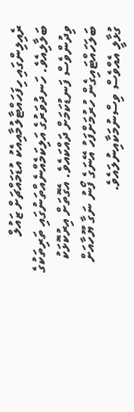ރެއިލިންގައި ހިފަހައްޓާލުމާއިއެކު އުޑަމައްޗަށް ޒައުލް ބަލާލިއެވެ. ހަނދުވަރުގެ އަލިކަމެއްނެއްތަނުގައި ތަރިތަކުގެ ވިދުންވެސް ފަނޑުކަމަށް ދައްކައެވެ. އެގޮތަށް އިރުކޮޅަކު ބަލަހައްޓައިގެން ހުރުމަށްފަހު އޭނަގެ ފޯނު ނަގާ ޔޫހާއަށް ގުޅާލީ އެއްވެސް ވިސްނުމަކާއިނުލައެވެ.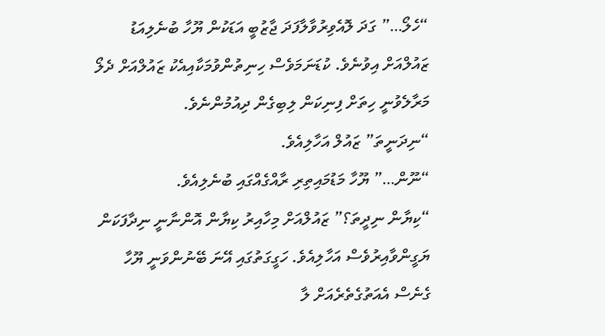“ހެލޯ…” ގަދަ ލޮއެވިރުވާލާފަދަ ޖާޒުބީ އަޑަކުން ޔޫހާ ބުނެލިއަޑު ޒައުލްއަށް އިވުނެވެ. ކުޑަނަމަވެސް ހިނިތުންވުމަކާއިއެކު ޒައުލްއަށް ދެލޯ މަރާލެވުނީ ހިތަށް ފިނިކަން ލިބިގެން ދިއުމުންނެވެ.
“ނިދަނީތަ” ޒައުލް އަހާލިއެވެ.
“ނޫން…” ޔޫހާ މަޑުމައިތިރި ރާއްގެއްގައި ބުނެލިއެވެ.
“ކިޔާން ނިދީތަ؟” ޒައުލްއަށް މިހާއިރު ކިޔާން އޮންނާނީ ނިދާފަކަން ޔަގީންވާއިރުވެސް އަހާލިއެވެ. ހަގީގަތުގައި އޭނަ ބޭނުންވަނީ ޔޫހާ ގެނެސް އެއަތުގެތެރެއަށް ލާ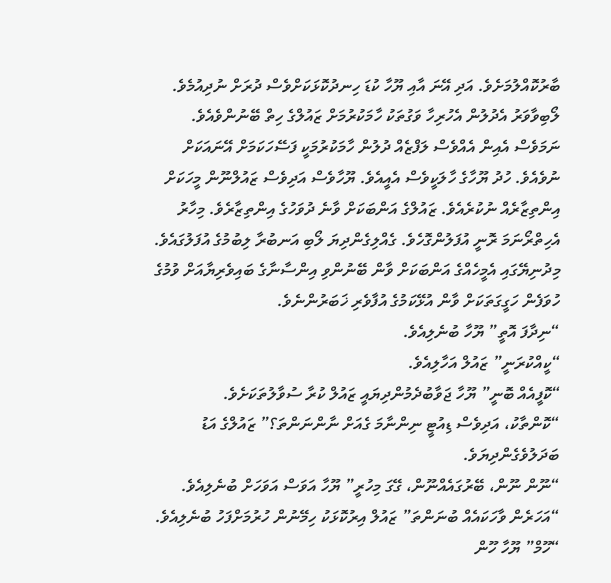ބާރުކޮއްލުމަށެވެ. އަދި އޭނަ އާއި ޔޫހާ ކުޑަ ހިނދުކޮޅަކަށްވެސް ދުރަށް ނުދިއުމެވެ. ލޯބިވާވަރު އެދުލުން އެހުރިހާ ވަގުތަކު ހާމަކުރުމަށް ޒައުލްގެ ހިތް ބޭނުންވެއެވެ. ނަމަވެސް އެއިން އެއްވެސް ލަފްޒެއް ދުލުން ހާމަކުރުމަކީ ފަސޭހަކަމަށް އޭނައަކަށް ނުވެއެވެ. ހުދު ޔޫހާގެ ހާލަކީވެސް އެއީއެވެ. ޔޫހާވެސް އަދިވެސް ޒައުލްނޫން މީހަކަށް އިންތިޒާރެއް ނުކުރެއެވެ. ޒައުލްގެ އަންބަކަށް ވާނެ ދުވަހުގެ އިންތިޒާރެވެ. މިހާރު އެހިތްރޯނަމަ ރޮނީ އުފަލުންގޮހެވެ. ގެއްލިގެންދިޔަ ލޯބި އަނބުރާ ލިބުމުގެ އުފަލުގައެވެ. މިދުނިޔޭގައި އެމީހެއްގެ އަންބަކަށް ވާން ބޭނުންވި އިންސާނާގެ ބައިވެރިޔާއަށް ވުމުގެ ހުވަފެން ހަގީގަތަކަށް ވާން އުޅޭކަމުގެ އުފާވެރި ޚަބަރުންނެވެ.
“ނިދާފަ އޮތީ” ޔޫހާ ބުނެލިއެވެ.
“ކީއްކުރަނީ” ޒައުލް އަހާލިއެވެ.
“ކޮފީއެއް ބޮނީ” ޔޫހާ ޖަވާބުދެމުންދިޔައީ ޒައުލް ކުރާ ސުވާލުތަކަށެވެ.
“ކޮންތާކު، އަދިވެސް ޑިއުޓީ ނިންނާމަ ގެއަށް ނާންނަންތަ؟” ޒައުލްގެ އަޑު ބަދަލުވެގެންދިޔަވެ.
“ނޫން ނޫން، ބޭރުގައެއްނޫން، ގޭގަ މިހުރީ” ޔޫހާ އަވަސް އަވަހަށް ބުނެލިއެވެ.
“އަހަރެން ވާހަކައެއް ބުނަންތަ” ޒައުލް އިރުކޮޅަކު ހިމޭނުން ހުރުމަށްފަހު ބުނެލިއެވެ.
“ހޫމް” ޔޫހާ ހޫން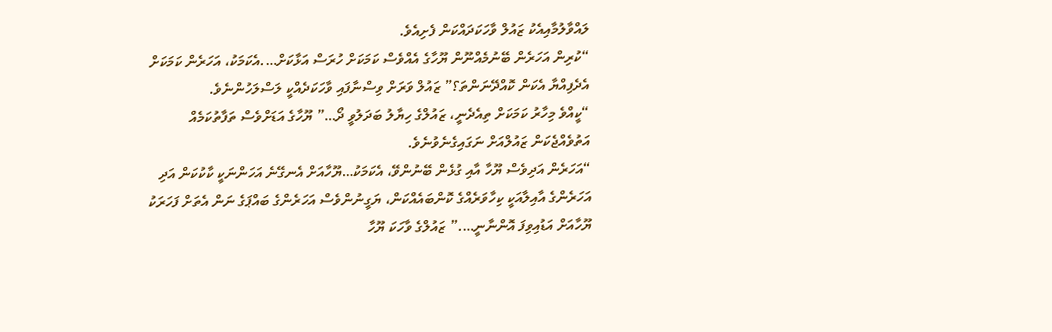ލައްވާލުމާއިއެކު ޒައުލް ވާހަކަދައްކަން ފެށިއެވެ.
“ކުރިން އަހަރެން ބޭނުމެއްނޫން ޔޫހާގެ އެއްވެސް ކަމަކަށް ހުރަސް އަޅާކަށް….އެކަމަކު، އަހަރެން ކަމަކަށް އެދެފިއްޔާ އެކަން ކޮއްދޭނަންތަ؟” ޒައުލް ވަރަށް ވިސްނާފައި ވާހަކަދެއްކީ ލަސްލަހުންނެވެ.
“ކީއްވެ މިހާރު ކަމަކަށް ތިއެދެނީ، ޒައުލްގެ ހިޔާލު ބަދަލުވީ ދޯ…” ޔޫހާގެ އަޑަށްވެސް ތަފާތުކަމެއް އަތުވެއްޖެކަން ޒައުލްއަށް ނަގައިގެނެވުނެވެ.
“އަހަރެން އަދިވެސް ޔޫހާ އާއި ގުޅެން ބޭނުންވޭ، އެކަމަކު…ޔޫހާއަށް އެނގޭނެ އަހަންނަކީ ކާކުކަން އަދި އަހަރެންގެ އާއިލާއަކީ ކިހާވަރެއްގެ ކޮންބައެއްކަން، ޔަގީނުންވެސް އަހަރެންގެ ބައްޕަގެ ނަން އެތަށް ފަހަރަކު ޔޫހާއަށް އަޑުއިވިފަ އޮންނާނީ….” ޒައުލްގެ ވާހަކަ ޔޫހާ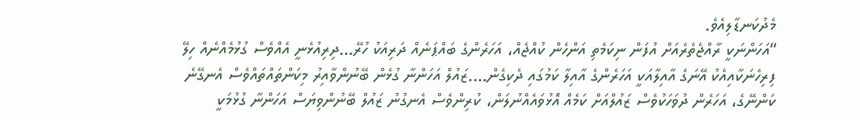މެދުކަނޑާލިއެވެ.
“އަހަންނަކީ ރާއްޖެތެރެއަށް އުފަން ނިކަމެތި އަންހެން ކުއްޖެއް، އަހަރެންގެ ބައްޕަނެއް ދަރިއަކު ހުރޭ…ދިރިއުޅެނީ އެއްވެސް ގުޅުމެއްނެއް ހިލޭ ފިރިހެނަކާއިއެކު އޭނަގެ އާއިލާއަކީ އަހަރެންގެ އާއިލާ ކަމުގައި ދެކިގެން….ޒައުލް އަހަންނާ ގުޅެން ބޭނުންވާއިރު މިކަންތައްތައްވެސް އެނގޭނެ ކަންނޭގެ، އަހަރެން ދުވަހަކުވެސް ޒައުލްއަށް ކަމެއް އޮޅުވައެއްނުލަން، ކުރިންވެސް އެނގުނު ޒައުލް ބޭނުންވިޔަސް އަހަންނާ ގުޅުމަކީ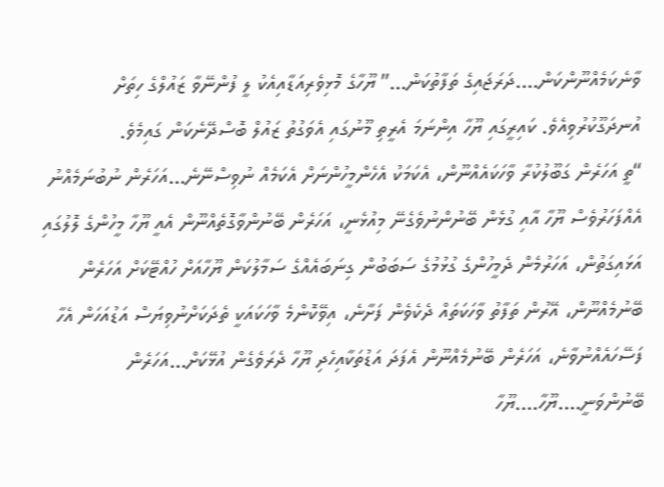ވާނެކަމެއްނޫންކަން….ދަރަޖައިގެ ތަފާތުކަން…” ޔޫހާގެ މޮޅިވެރިއަޑާއިއެކު ލީ ފުންނޭވާ ޒައުލްގެ ހިތަށް އުނދަގޫކުރުވިއެވެ. ކައިރީގައި ޔޫހާ އިންނަމަ އެރީތި މޫނުގައި އެވަގުތު ޒައުލް ބޮސްދޭނެކަން ގައިމެވެ.
“ތީ އަހަރެން ގަބޫލުކުރާ ވާހަކައެއްނޫން، އެކަމަކު އެހެންމީހުންނަށް އެކަމެއް ނުވިސްނޭނެ…އަހަރެން ނުބުނަމެއްނު އެއްފަހަރުވެސް ޔޫހާ އާއި ގުޅެން ބޭނުންނުވެގެނޭ މިއުޅެނީ، އަހަރެން ބޭނުންވާގޮތެއްނޫން އެއީ ޔޫހާ މީހުންގެ ލޮލުގައި އަޅައިގަތުން، އަހަރުމެން ދެމީހުންގެ ގުޅުމުގެ ސަބަބުން ގިނަބައެއްގެ ސަމާލުކަން ޔޫހާއަށް ހުއްޓޭކަށް އަހަރެން ބޭނުމެއްނޫން، އޭރުން ތަފާތު ވާހަކަތައް ދެކެވެން ފަށާނެ، އިވޭކޮންމެ ވާހަކައަކީ ތެދަކަށްނުވިޔަސް އަޑުއަހަން އެހާ ފަސޭހައެއްނުވާނެ، އަހަރެން ބޭނުމެއްނޫން އެފަދަ އަޑުތަކާއިހެދި ޔޫހާ ދެރަވެގެން އުޅޭކަށް…އަހަރެން ބޭނުންވަނީ….ޔޫހާ….ޔޫހާ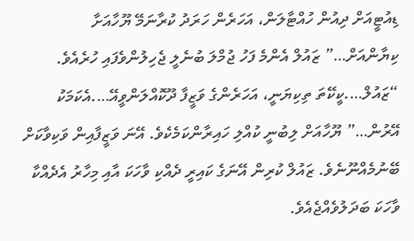ޑިއުޓީއަށް ދިއުން ހުއްޓާލަން، އަހަރެން ހަރަދު ކުރާނަމޭ ޔޫހާއަށާ ކިޔާންއަށް…” ޒައުލް އެންމެ ފަހު ޖުމްލަ ބުނެލީ ޖެހިލުންވެފައި ހުރެއެވެ.
“ޒައުލް….ކީކޭތަ ތިކިޔަނީ، އަހަރެންގެ ވަޒީފާ ދޫކޮއްލަންވީއޭ….އެކަމަކު އޭރުން…” ޔޫހާއަށް ލިބުނީ ކުއްލި ހައިރާންކަމެކެވެ. އޭނަ ވަޒީފާއިން ވަކިވާކަށް ބޭނުމެއްނޫނެވެ. ޒައުލް ކުރިން އޭނަގެ ކައިރީ ދެއްކި ވާހަކަ އާއި މިހާރު އެދެއްކާ ވާހަކަ ބަދަލުވެއްޖެއެވެ.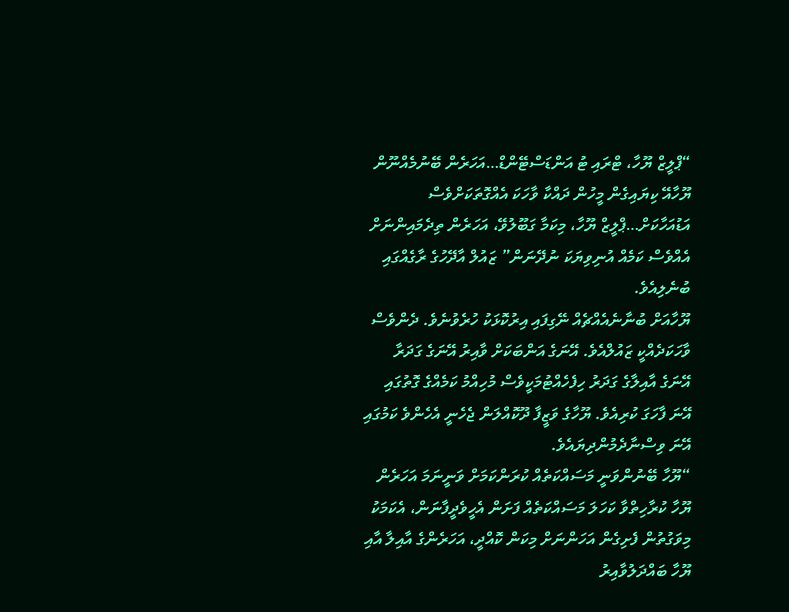“ޕްލީޒް ޔޫހާ، ޓްރައި ޓު އަންޑަސްޓޭންޑް…އަހަރެން ބޭނުމެއްނޫން ޔޫހާއޭ ކިޔައިގެން މީހުން ދައްކާ ވާހަކަ އެއްގޮތަކަށްވެސް އަޑުއަހާކަށް…ޕްލީޒް ޔޫހާ، މިކަމާ ގަބޫލުވޭ، އަހަރެން ތިދެމައިންނަށް އެއްވެސް ކަމެއް އުނިވިޔަކަ ނުދޭނަން” ޒައުލް އާދޭހުގެ ރާގެއްގައި ބުނެލިއެވެ.
ޔޫހާއަށް ބުނާނެއެއްޗެއް ނޭގިފައި އިރުކޮޅަކު ހުރެވުނެވެ. ދެންވެސް ވާހަކަދެއްކީ ޒައުލްއެވެ. އޭނަގެ އަންބަކަށް ވާއިރު އޭނަގެ ގަދަރާ އޭނަގެ އާއިލާގެ ގަދަރު ހިފެހެއްޓުމަކީވެސް މުހިއްމު ކަމެއްގެ ގޮތުގައި އޭނަ ފާހަގަ ކުރިއެވެ. ޔޫހާގެ ވަޒީފާ ދޫކޮއްލަން ޖެހެނީ އެހެންވެ ކަމުގައި އޭނަ ވިސްނާދެމުންދިޔައެވެ.
“ޔޫހާ ބޭނުންވަނީ މަސައްކަތެއް ކުރަންކަމަށް ވަނީނަމަ އަހަރެން ޔޫހާ ކުރާހިތްވާ ކަހަލަ މަސައްކަތެއް ފަށަން އެހީވެދީފާނަން، އެކަމަކު މިވަގުތުން ފެށިގެން އަހަންނަށް މިކަން ކޮއްދީ، އަހަރެންގެ އާއިލާ އާއި ޔޫހާ ބައްދަލުވާއިރު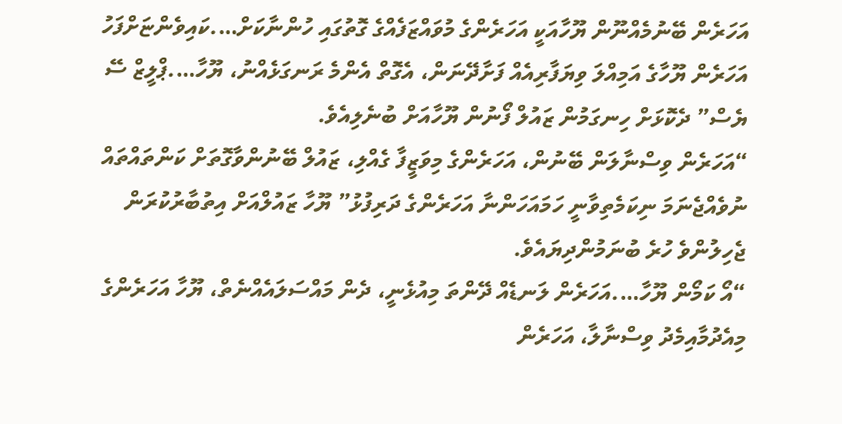އަހަރެން ބޭނުމެއްނޫން ޔޫހާއަކީ އަހަރެންގެ މުވައްޒަފެއްގެ ގޮތުގައި ހުންނާކަށް….ކައިވެންޏަށްފަހު އަހަރެން ޔޫހާގެ އަމިއްލަ ވިޔަފާރިއެއް ފަށާދޭނަން، އެގޮތް އެންމެ ރަނގަޅެއްނު، ޔޫހާ….ޕްލީޒް ސޭ ޔެސް” ދެކޮޅަށް ހިނގަމުން ޒައުލް ފޯނުން ޔޫހާއަށް ބުނެލިއެވެ.
“އަހަރެން ވިސްނާލަން ބޭނުން، އަހަރެންގެ މިވަޒީފާ ގެއްލި، ޒައުލް ބޭނުންވާގޮތަށް ކަންތައްތައް ނުވެއްޖެނަމަ ނިކަމެތިވާނީ ހަމައަހަންނާ އަހަރެންގެ ދަރިފުޅު” ޔޫހާ ޒައުލްއަށް އިތުބާރުކުރަން ޖެހިލުންވެ ހުރެ ބުނަމުންދިޔައެވެ.
“އޯ ކަމޯން ޔޫހާ….އަހަރެން ލަނޑެއް ދޭންތަ މިއުޅެނީ، ދެން މައްސަލައެއްނެތް، ޔޫހާ އަހަރެންގެ މިއެދުމާއިމެދު ވިސްނާލާ، އަހަރެން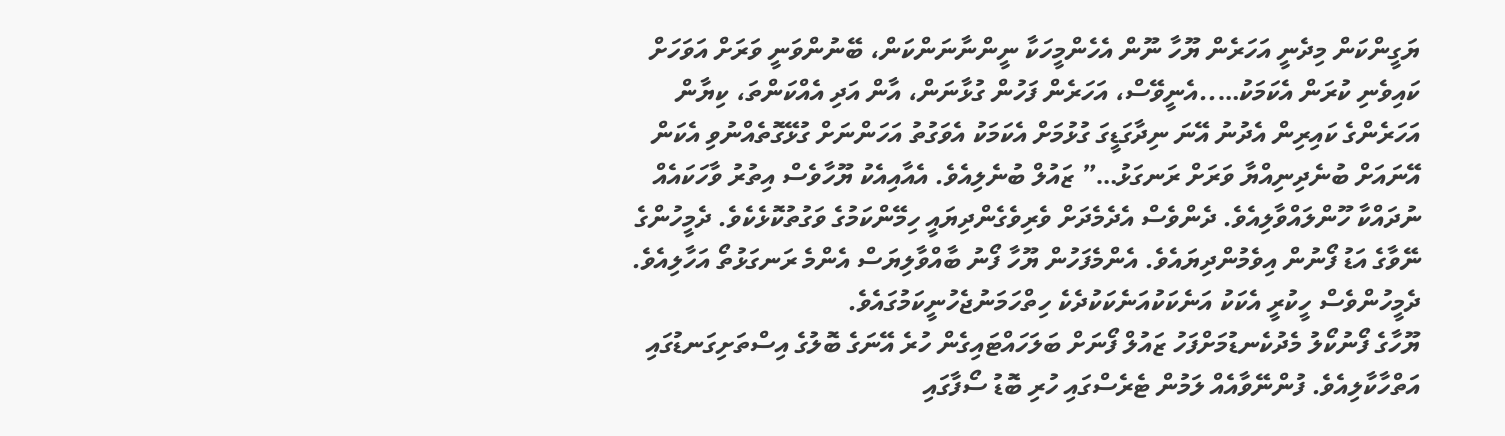ޔަގީންކަން މިދެނީ އަހަރެން ޔޫހާ ނޫން އެހެންމީހަކާ ނީންނާނަންކަން، ބޭނުންވަނީ ވަރަށް އަވަހަށް ކައިވެނި ކުރަން އެކަމަކު…..އެނީވޭސް، އަހަރެން ފަހުން ގުޅާނަން، އާން އަދި އެއްކަންތަ، ކިޔާން އަހަރެންގެ ކައިރިން އެދުނު އޭނަ ނިދާގަޑީގަ ގުޅުމަށް އެކަމަކު އެވަގުތު އަހަންނަށް ގުޅޭގޮތެއްނުވި އެކަން އޭނައަށް ބުނެދިނިއްޔާ ވަރަށް ރަނގަޅު…” ޒައުލް ބުނެލިއެވެ. އެއާއިއެކު ޔޫހާވެސް އިތުރު ވާހަކައެއް ނުދައްކާ ހޫންލައްވާލިއެވެ. ދެންވެސް އެދެމެދަށް ވެރިވެގެންދިޔައީ ހިމޭންކަމުގެ ވަގުތުކޮޅެކެވެ. ދެމީހުންގެ ނޭވާގެ އަޑު ފޯނުން އިވެމުންދިޔައެވެ. އެންމެފަހުން ޔޫހާ ފޯނު ބާއްވާލިޔަސް އެންމެ ރަނގަޅުތޯ އަހާލިއެވެ. ދެމީހުންވެސް ހީކުރީ އެކަކު އަނެކަކުއަނެކަކުދެކެ ހިތްހަމަނުޖެހުނީކަމުގައެވެ.
ޔޫހާގެ ފޯނުކޯލު މެދުކެނޑުމަށްފަހު ޒައުލް ފޯނަށް ބަލަހައްޓައިގެން ހުރެ އޭނަގެ ބޮލުގެ އިސްތަށިގަނޑުގައި އަތްހާކާލިއެވެ. ފުންނޭވާއެއް ލަމުން ޓެރެސްގައި ހުރި ބޮޑު ސޯފާގައި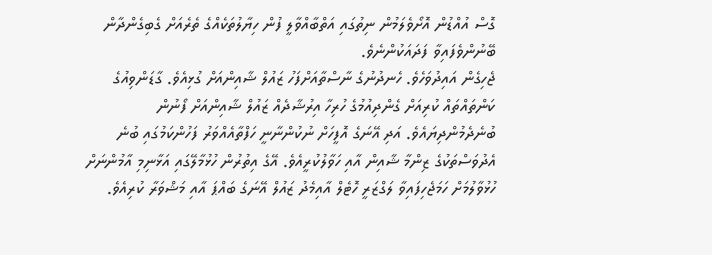ގޮސް އުއްޑުން އޮށޯވެލަމުން ނިތުގައި އަތްބާއްވާލީ ފުން ހިޔާލުތަކެއްގެ ތެރެއަށް ގެބިގެންދާން ބޭނުންވެފައިވާ ފަދައަކުންނެވެ.
ޖެހިގެން އައިދުވަހެވެ. ހެނދުނުގެ ނާސްތާއަށްފަހު ޒައުލް ޝާއިންއަށް ގުޅިއެވެ. ގާޑަންވިއުގެ ކަންތައްތައް ކުރިއަށް ގެންދިއުމުގެ ހުރިހާ އިރުޝާދެއް ޒައުލް ޝާއިންއަށް ފޯނުން ބުނެދެމުންދިޔައެވެ. އަދި އޭނަގެ އޮފީހަށް ނުކުންނާނީ ހަފްތާއެއްވަރު ފަހުންކަމުގައި ބުނެ އެދުވަސްތަކުގެ ޒިންމާ ޝާއިން އާއި ހަވާލުކުރީއެވެ. އޭގެ އިތުރުން ހުޅުމާލޭގައި އަޅާނިމި އާމުންނަށް ހުޅުވާލުމަށް ހަމަޖެހިފައިވާ ލަގްޒަރީ ހޮޓެލް އާއިމެދު ޒައުލް އޭނަގެ ބައްޕަ އާއި މަޝްވަރާ ކުރިއެވެ.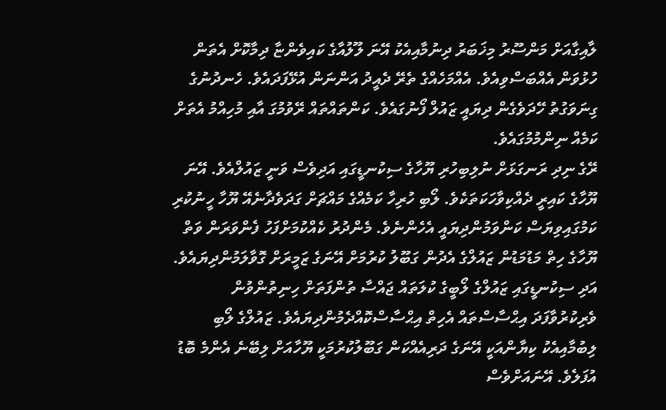ލާއިގާއަށް މަންސޫރު މިޚަބަރު ދިނުމާއިއެކު އޭނަ ލޫލުއާގެ ކައިވެންޏާ ދިމާކޮށް އެތަން ހުޅުވަން އެއްބަސްވިއެވެ. އެއްމަހެއްގެ ތެރޭ ދެއީދު އަންނަން އުޅޭފަދައެވެ. ހެނދުނުގެ ގިނަވަގުތު ހޭދަވެގެން ދިޔައީ ޒައުލް ފޯނުގައެވެ. ކަންތައްތައް ރޭވުމުގަ އާއި މުހިއްމު އެތަށް ކަމެއް ނިންމުމުގައެވެ.
ރޭގެ ނިދި ރަނގަޅަށް ނުލިބިހުރި ޔޫހާގެ ސިކުނޑީގައި އަދިވެސް ވަނީ ޒައުލްއެވެ. އޭނަ ޔޫހާގެ ކައިރީ ދެއްކިވާހަކަތަކެވެ. ލޯބި ހުރިހާ ކަމެއްގެ މައްޗަށް ގަދަވެދާނެއޭ ޔޫހާ ހީނުކުރި ކަމުގައިވިޔަސް ކަންވަމުންދިޔައީ އެހެންނެވެ. މެންދުރު ކެއްކުމަށްފަހު ފެންވަރަން ވަތް ޔޫހާގެ ހިތް މަޑުމަޑުން ޒައުލްގެ އެދުން ގަބޫލު ކުރުމަށް އޭނަގެ ޒަމީރަށް ގޮވާލަމުންދިޔައެވެ. އަދި ސިކުނޑީގައި ޒައުލްގެ ލޯބީގެ ކުލަތައް ޖައްސާ ތުންފަތަށް ހިނިތުންވުން ވެރިކުރުވާފަދަ އިޙްސާސްތައް އެހިތް އިޙްސާސްކޮއްދެމުންދިޔައެވެ. ޒައުލްގެ ލޯބި ލިބުމާއިއެކު ކިޔާންއަކީ އޭނަގެ ދަރިއެއްކަން ގަބޫލުކުރުމަކީ ޔޫހާއަށް ލިބޭނެ އެންމެ ބޮޑު އުފަލެވެ. އޭނައަށްވެސް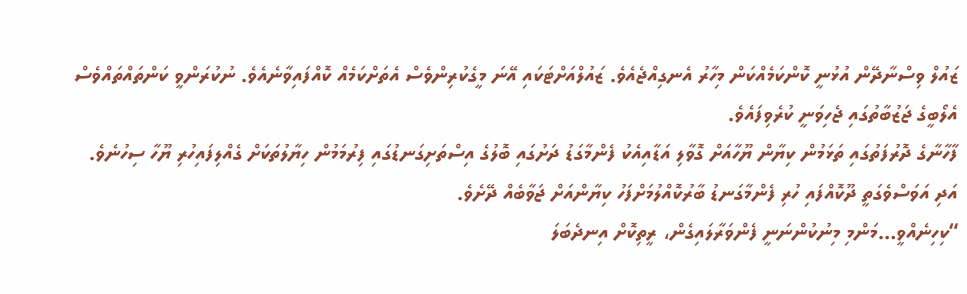ޒައުލް ވިސްނާދޭން އުޅުނީ ކޮންކަމެއްކަން މިހާރު އެނގިއްޖެއެވެ. ޒައުލްއަށްޓަކައި އޭނަ މީގެކުރިންވެސް އެތަށްކަމެއް ކޮއްފައިވާނެއެވެ. ނުކުރަންވީ ކަންތައްތައްވެސް އެލޯބީގެ ޖަޒުބާތުގައި ޖެހިވަނީ ކުރެވިފައެވެ.
ފާހާނާގެ ދޮރުފަތުގައި ތަޅަމުން ކިޔާން ޔޫހާއަށް ގޮވާލި އަޑާއިއެކު ފެންމާގަޑު ދަށުގައި ބޮލުގެ އިސްތަށިގަނޑުގައި ފިރުމަމުން ހިޔާލުތަކަށް ގެއްލިފައިހުރި ޔޫހާ ސިހުނެވެ. އަދި އަވަސްވެގަތީ ދޫކޮއްފައި ހުރި ފެންމާގަނޑު ބާރުކޮއްލުމަށްފަހު ކިޔާންއަށް ޖަވާބެއް ދޭށެވެ.
“ކިހިނެއްވީ…މަންމި މިނުކުންނަނީ ފެންވަރާލައިގެން، ރީތިކޮށް އިނދެބަލަ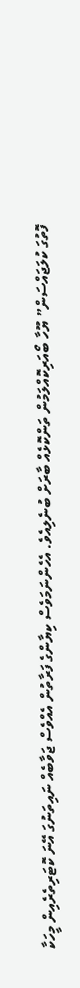ފޮތުގަ ކުލަޖައްސަން” ޔޫހާ ބޯއަރިކޮއްލަމުން ތަންކޮޅެއް ބާރަށް ބުނެލިއެވެ. އެހެންނަމަވެސް ކިޔާންގެ ފަރާތުން އެއްވެސް ޖަވާބެއް ނައިތަނުގަ އޭނަ ކޮޓަރިތެރެއިން މީހަކާ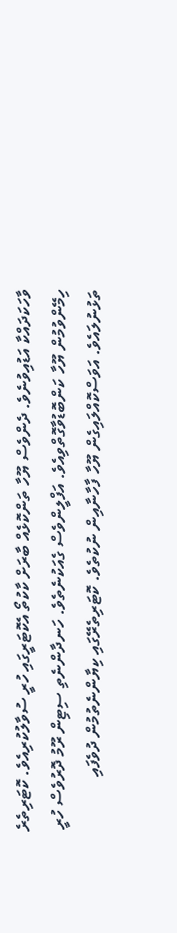ވާހަކަދައްކާ އަޑުއިވުނެވެ. ދެންވެސް ޔޫހާ ތަންކޮޅެއް ބާރަށް ކާކުތޯ އެކޮޓަރީގައި ހުރީ ސުވާލުކުރިއެވެ. ކޮޓަރިތެރެ ހިމޭންވުމުން ޔޫހާ ކަންބޮޑުވާގޮތްވިއެވެ. އަފްލީންވެސް ގެއަކުނެތެވެ. ހަނދާންނެތި ސިޓިން ރޫމު ދޮރުވެސް ހުރީ ތަޅުނުލައެވެ. އަވަސްކޮއްލައިގެން ޔޫހާ ފާހާނާއިން ނުކުތެވެ. ކޮޓަރިތެރޭގައި ކިޔާންނެތުމުން ދުވެފައި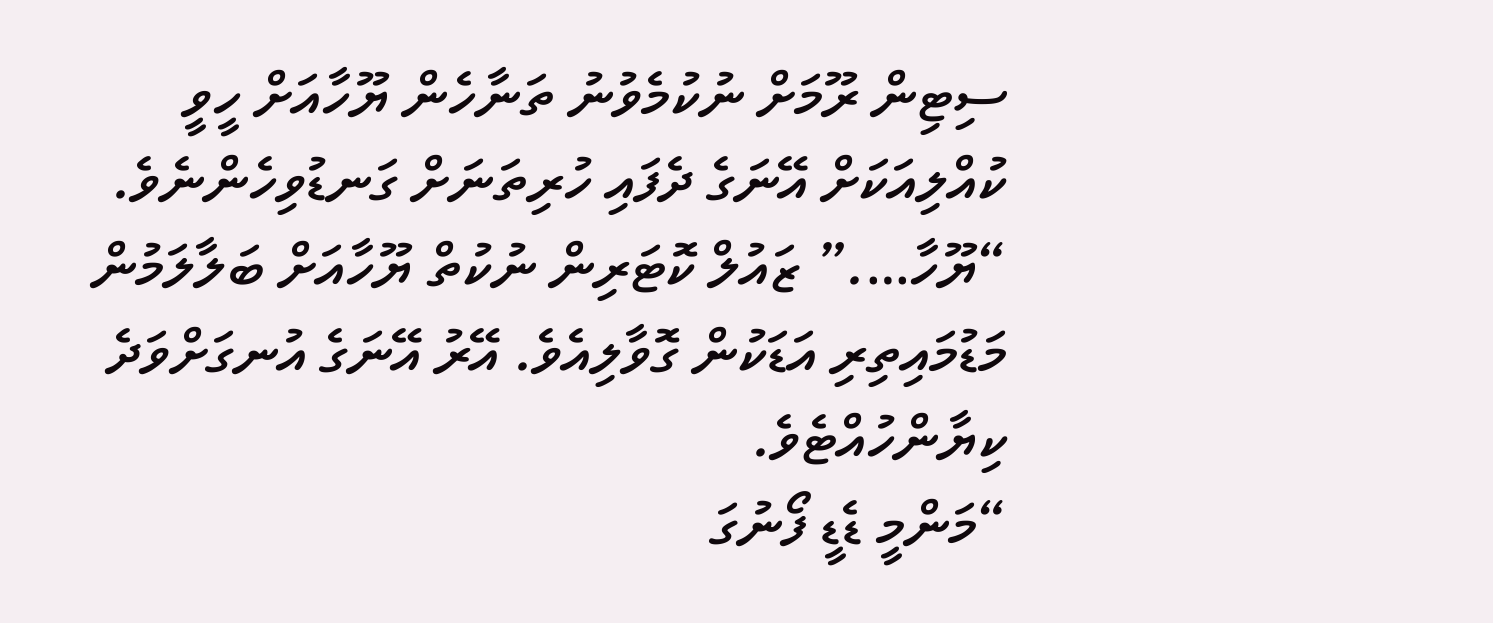ސިޓިން ރޫމަށް ނުކުމެވުނު ތަނާހެން ޔޫހާއަށް ހީވީ ކުއްލިއަކަށް އޭނަގެ ދެފައި ހުރިތަނަށް ގަނޑުވިހެންނެވެ.
“ޔޫހާ….” ޒައުލް ކޮޓަރިން ނުކުތް ޔޫހާއަށް ބަލާލަމުން މަޑުމައިތިރި އަޑަކުން ގޮވާލިއެވެ. އޭރު އޭނަގެ އުނގަށްވަދެ ކިޔާންހުއްޓެވެ.
“މަންމީ ޑެޑީ ފޯނުގަ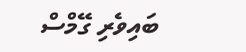ބައިވެރި ގޭމްސް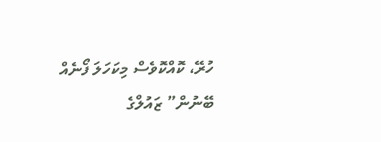ހުރޭ، ކޮއްކޮވެސް މިކަހަލަ ފޯނެއް ބޭނުން” ޒައުލްގެ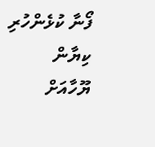ފޯނާ ކުޅެންހުރި ކިޔާން ޔޫހާއަށް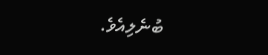ބުނެލިއެވެ.